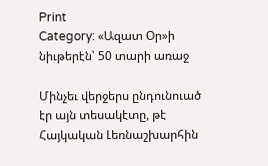Print
Category: «Ազատ Օր»ի նիւթերէն՝ 50 տարի առաջ

Մինչեւ վերջերս ընդունուած էր այն տեսակէտը, թէ Հայկական Լեռնաշխարհին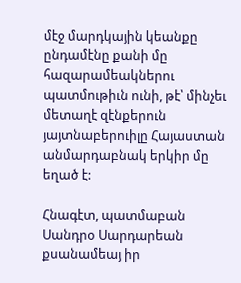մէջ մարդկային կեանքը ընդամէնը քանի մը հազարամեակներու պատմութիւն ունի, թէ՝ մինչեւ մետաղէ զէնքերուն յայտնաբերուիլը Հայաստան անմարդաբնակ երկիր մը եղած է:

Հնագէտ, պատմաբան Սանդրօ Սարդարեան քսանամեայ իր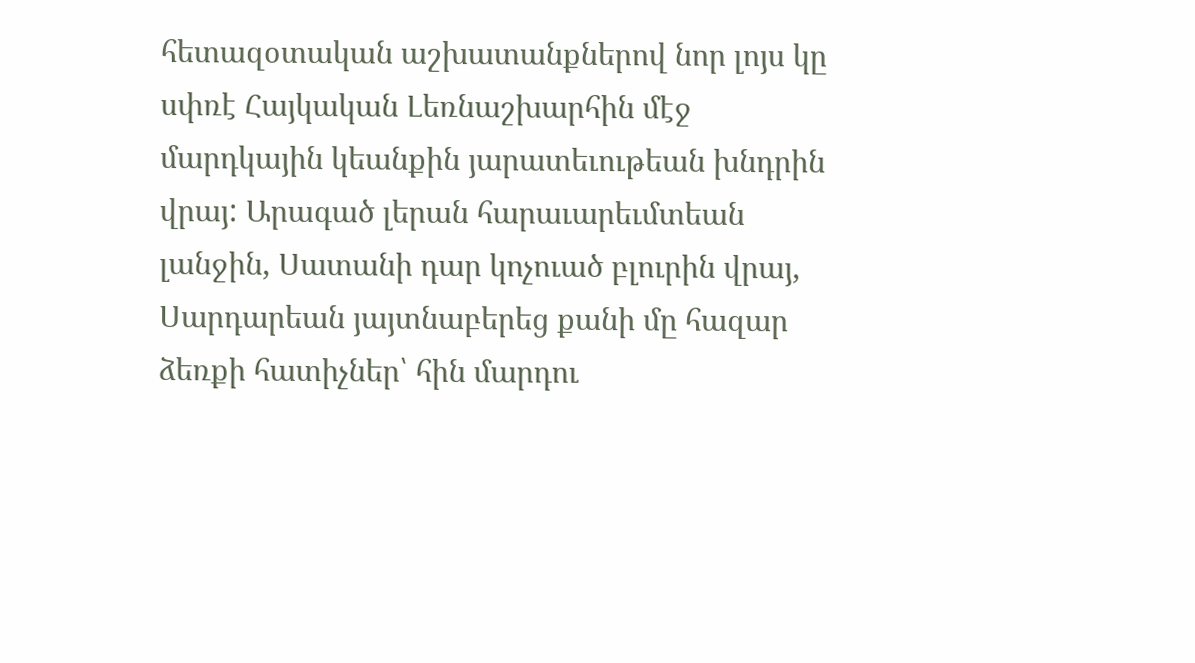հետազօտական աշխատանքներով նոր լոյս կը սփռէ Հայկական Լեռնաշխարհին մէջ մարդկային կեանքին յարատեւութեան խնդրին վրայ: Արագած լերան հարաւարեւմտեան լանջին, Սատանի դար կոչուած բլուրին վրայ, Սարդարեան յայտնաբերեց քանի մը հազար ձեռքի հատիչներ՝ հին մարդու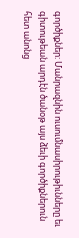գործիքներ: Մանրազնին ուսումնասիրութիւնները եւ գիտութեան արդէն ծանօթ այս ձեւի գործիքներուն հետ անոնց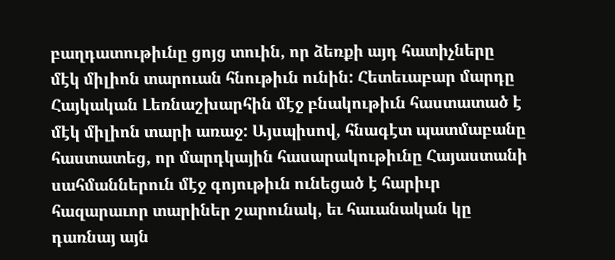բաղդատութիւնը ցոյց տուին, որ ձեռքի այդ հատիչները մէկ միլիոն տարուան հնութիւն ունին: Հետեւաբար մարդը Հայկական Լեռնաշխարհին մէջ բնակութիւն հաստատած է մէկ միլիոն տարի առաջ: Այսպիսով, հնագէտ պատմաբանը հաստատեց, որ մարդկային հասարակութիւնը Հայաստանի սահմաններուն մէջ գոյութիւն ունեցած է հարիւր հազարաւոր տարիներ շարունակ, եւ հաւանական կը դառնայ այն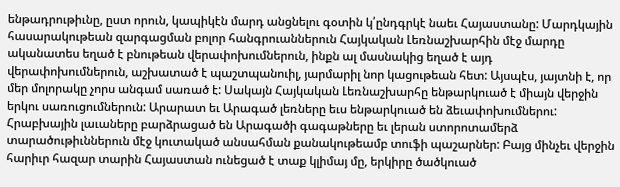ենթադրութիւնը, ըստ որուն, կապիկէն մարդ անցնելու գօտին կ՛ընդգրկէ նաեւ Հայաստանը: Մարդկային հասարակութեան զարգացման բոլոր հանգրուաններուն Հայկական Լեռնաշխարհին մէջ մարդը ականատես եղած է բնութեան վերափոխումներուն, ինքն ալ մասնակից եղած է այդ վերափոխումներուն, աշխատած է պաշտպանուիլ, յարմարիլ նոր կացութեան հետ: Այսպէս, յայտնի է, որ մեր մոլորակը չորս անգամ սառած է: Սակայն Հայկական Լեռնաշխարհը ենթարկուած է միայն վերջին երկու սառուցումներուն: Արարատ եւ Արագած լեռները եւս ենթարկուած են ձեւափոխումներու: Հրաբխային լաւաները բարձրացած են Արագածի գագաթները եւ լերան ստորոտամերձ տարածութիւններուն մէջ կուտակած անսահման քանակութեամբ տուֆի պաշարներ: Բայց մինչեւ վերջին հարիւր հազար տարին Հայաստան ունեցած է տաք կլիմայ մը, երկիրը ծածկուած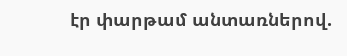էր փարթամ անտառներով.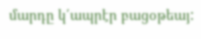մարդը կ՛ապրէր բացօթեայ: